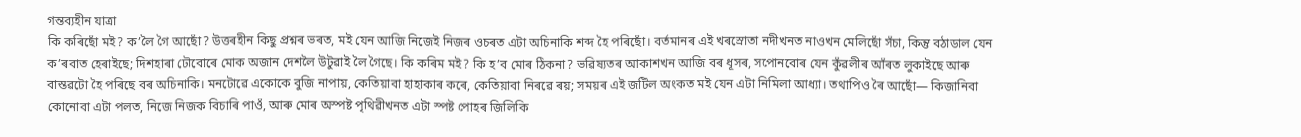গন্তব্যহীন যাত্ৰা
কি কৰিছোঁ মই? ক’লৈ গৈ আছোঁ? উত্তৰহীন কিছু প্ৰশ্নৰ ভৰত, মই যেন আজি নিজেই নিজৰ ওচৰত এটা অচিনাকি শব্দ হৈ পৰিছোঁ। বৰ্তমানৰ এই খৰস্ৰোতা নদীখনত নাওখন মেলিছোঁ সঁচা, কিন্তু বঠাডাল যেন ক’ৰবাত হেৰাইছে; দিশহাৰা ঢৌবোৰে মোক অজান দেশলৈ উটুৱাই লৈ গৈছে। কি কৰিম মই? কি হ’ব মোৰ ঠিকনা? ভৱিষ্যতৰ আকাশখন আজি বৰ ধূসৰ, সপোনবোৰ যেন কুঁৱলীৰ আঁৰত লুকাইছে আৰু বাস্তৱটো হৈ পৰিছে বৰ অচিনাকি। মনটোৱে একোকে বুজি নাপায়, কেতিয়াবা হাহাকাৰ কৰে, কেতিয়াবা নিৰৱে ৰয়; সময়ৰ এই জটিল অংকত মই যেন এটা নিমিলা আধ্যা। তথাপিও ৰৈ আছোঁ— কিজানিবা কোনোবা এটা পলত, নিজে নিজক বিচাৰি পাওঁ, আৰু মোৰ অস্পষ্ট পৃথিৱীখনত এটা স্পষ্ট পোহৰ জিলিকি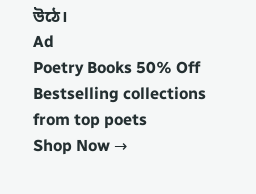উঠে।
Ad
Poetry Books 50% Off
Bestselling collections from top poets
Shop Now →